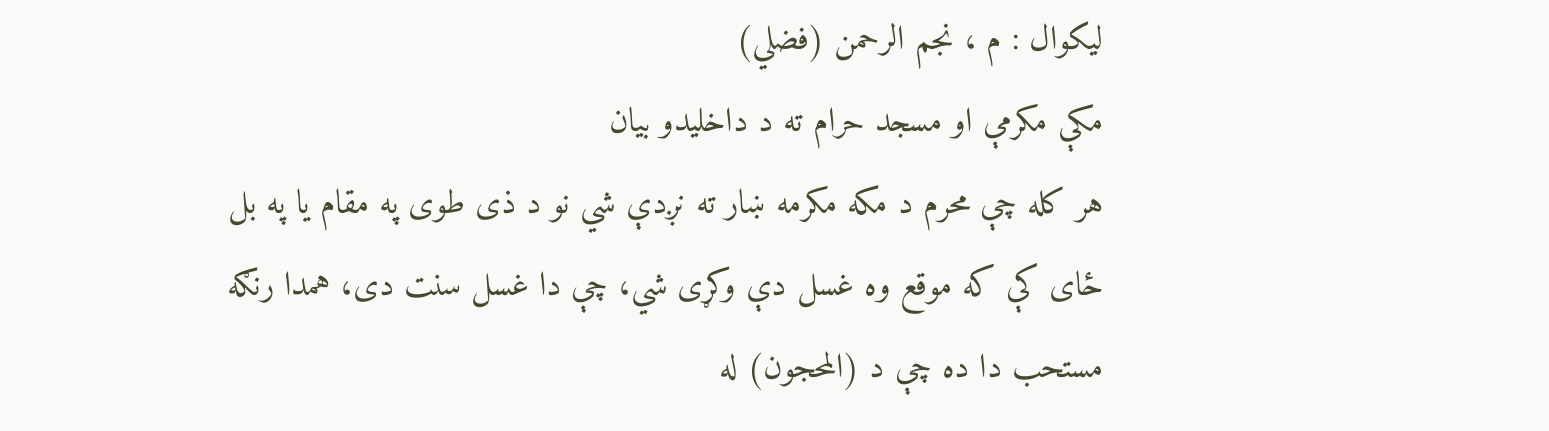لیکوال : م ، نجم الرحمن (فضلي)
مکې مکرمې او مسجد حرام ته د داخليدو بيان
هر کله چې محرم د مکه مکرمه ښار ته نږدې شي نو د ذی طوی په مقام يا په بل ځای کې که موقع وه غسل دې وکړی شي، چې دا غسل سنت دی، همدا رنګه مستحب دا ده چې د (المحجون) له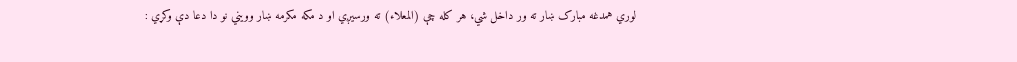لوري همدغه مبارک ښار ته ور داخل شي، هر کله چې (المعلاء) ته ورسيږي او د مکه مکرمه ښار وويني نو دا دعا دې وکړي :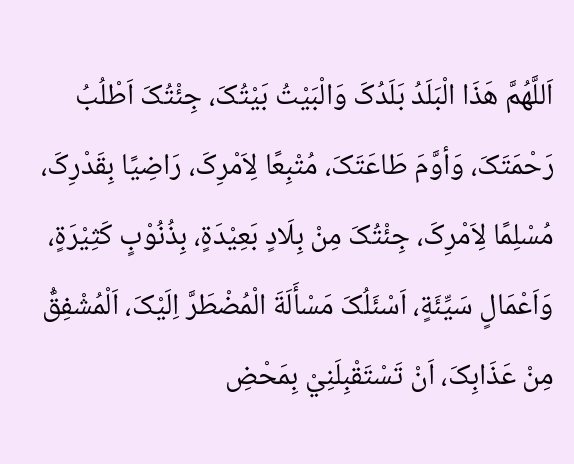اَللَّهُمَّ هَذَا الْبَلَدُ بَلَدُکَ وَالْبَيْتُ بَيْتُکَ، جِئْتُکَ اَطْلُبُ رَحْمَتَکَ، وَأوَّمَ طَاعَتَکَ، مُتْبِعًا لِاَمْرِکَ، رَاضِيًا بِقَدْرِکَ، مُسْلِمًا لِاَمْرِکَ، جِئْتُکَ مِنْ بِلَادٍ بَعِيْدَةٍ، بِذُنُوْبٍ کَثِيْرَةٍ، وَاَعْمَالٍ سَيِّئَةٍ، اَسْئَلُکَ مَسْأَلَةَ الْمُضْطَرَّ اِلَيْکَ، اَلْمُشْفِقُّ مِنْ عَذَابِکَ، اَنْ تَسْتَقْبِلَنِيْ بِمَحْضِ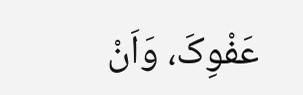عَفْوِکَ، وَاَنْ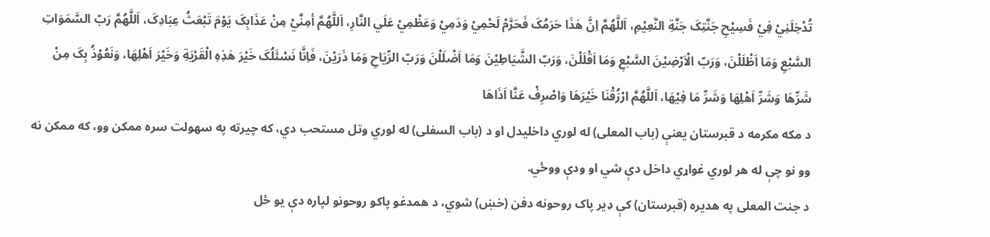تُدْخِلَنِيْ فِيْ فَسِيْحِ جَنَّتِکَ جَنَّةِ النَّعِيْمِ، اَللَّهُمَّ اِنَّ هَذَا حَرَمُکَ فَحَرَّمْ لَحْمِيْ وَدَمِيْ وَعَظْمِيْ عَلَي النَّارِ، اَللَّهُمَّ أمِنَّيْ مِنْ عَذَابِکَ يَوْمَ تَبْعَثُ عِبَادِکَ، اَللَّهُمَّ رَبّ السَّمَوَاتِ السَّبْعِ وَمَا اَظْلَلْنَ، وَرَبّ الْاَرْضِيْنَ السَّبْعِ وَمَا اَقْلَلْنَ، وَرَبّ الشَّيَاطِيْنَ وَمَا اَضْلَلْنَ وَرَبّ الرِّيَاحِ وَمَا ذَرَيْنَ، فَاِنَّا نَسْئَلُکَ خَيْرَ هَذِهِ الْقَرْيَةِ وَخَيْرَ اَهْلِهَا، وَنَعُوْذُ بِکَ مِنْ شَرِّهَا وَشَرِّ اَهْلِهَا وَشَرِّ مَا فِيْهَا، اَللَّهُمَّ ارْزُقْنَا خَيْرَهَا وَاصْرِفْ عَنَّا اَذَاهَا
د مکه مکرمه د قبرستان يعنې (باب المعلی) له لوري داخليدل او د (باب السفلی) له لوري وتل مستحب دي، که چيرته په سهولت سره ممکن وو، که ممکن نه وو نو چې له هر لوري غواړي داخل دې شي او ودې ووځي.
د جنت المعلی په هديره (قبرستان) کې ډير پاک روحونه دفن (خښ) شوي، د همدغو پاکو روحونو لپاره دې يو ځل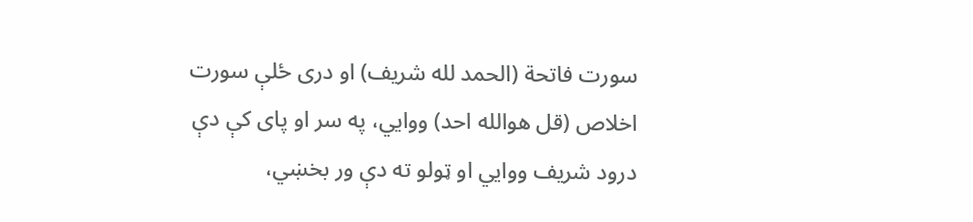سورت فاتحة (الحمد لله شريف) او دری ځلې سورت اخلاص (قل هوالله احد) ووايي، په سر او پای کې دې درود شريف ووايي او ټولو ته دې ور بخښي،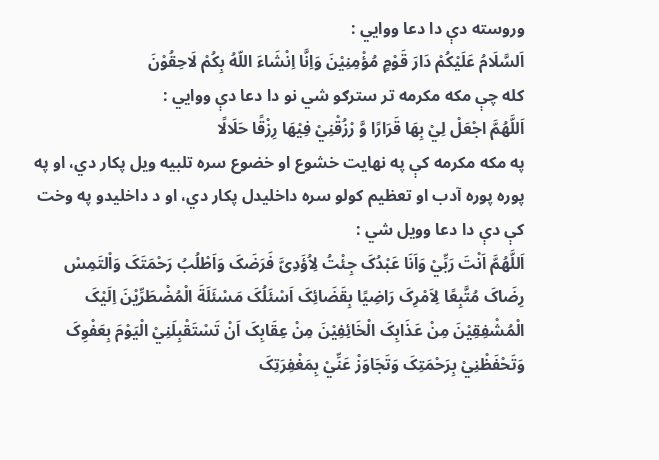وروسته دې دا دعا ووايي :
اَلسَّلَامُ عَلَيْکُمْ دَارَ قَوْمٍ مُؤْمِنِيْنَ وَاِنَّا اِنْشَاءَ اللّهُ بِکُمْ لَاحِقُوْنَ
کله چې مکه مکرمه تر سترګو شي نو دا دعا دې ووايي :
اَللَّهُمَّ اجْعَلْ لِيْ بِهَا قَرَارًا وَّ رْزُقْنِيْ فِيْهَا رِزْقًا حَلَالًا
په مکه مکرمه کې په نهايت خشوع او خضوع سره تلبيه ويل پکار دي، او په پوره پوره آدب او تعظيم کولو سره داخليدل پکار دي، او د داخليدو په وخت کې دې دا دعا وويل شي :
اَللَّهُمَّ اَنْتَ رَبِّيْ وَاَنَا عَبْدُکَ جِئْتُ لِاُؤَدِیَّ فَرَضَکَ وَاَطْلُبُ رَحْمَتَکَ وَاْلتَمِسْ رِضَاکَ مُتَّبِعًا لِاَمْرِکَ رَاضِيًا بِقَضَائِکَ اَسْئَلُکَ مَسْئَلَةَ الْمُضْطَرِّيْنَ اِلَيْکَ الْمُشْفِقِيْنَ مِنْ عَذَابِکَ الْخَائِفِيْنَ مِنْ عِقَابِکَ اَنْ تَسْتَقْبِلَنِيْ الْيَوْمَ بِعَفْوِکَ وَتَحْفَظْنِيْ بِرَحْمَتِکَ وَتَجَاوَزْ عَنِّيْ بِمَغْفِرَتِکَ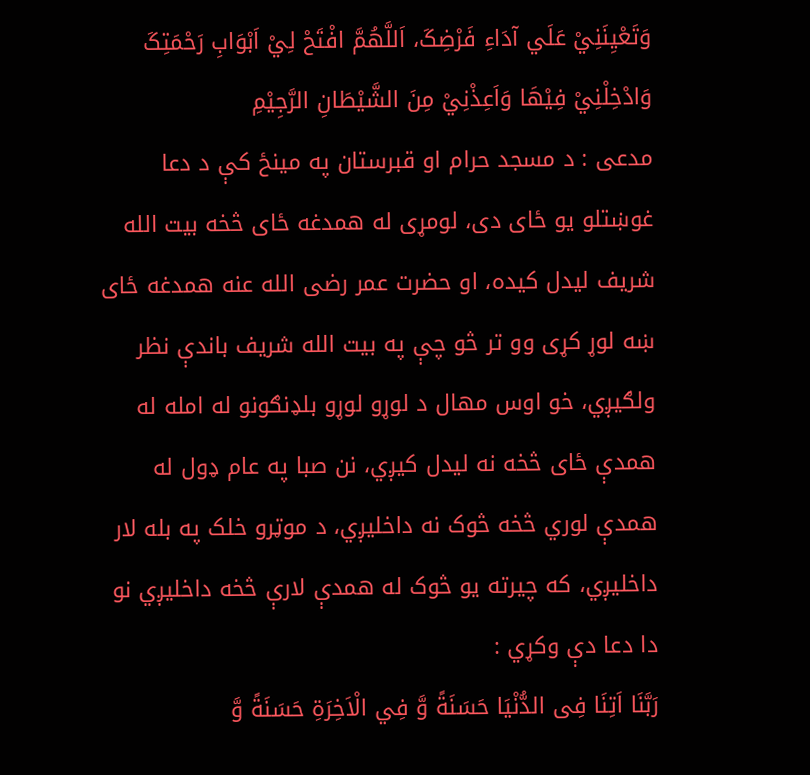وَتَعْيِنَنِيْ عَلَي آدَاءِ فَرْضِکَ، اَللَّهُمَّ افْتَحْ لِيْ اَبْوَابِ رَحْمَتِکَ وَادْخِلْنِيْ فِيْهَا وَاَعِذْنِيْ مِنَ الشَّيْطَانِ الرَّجِيْمِ
مدعی : د مسجد حرام او قبرستان په مينځ کې د دعا غوښتلو يو ځای دی، لومړی له همدغه ځای څخه بيت الله شريف ليدل کيده، او حضرت عمر رضی الله عنه همدغه ځای ښه لوړ کړی وو تر څو چې په بيت الله شريف باندې نظر ولګيږي، خو اوس مهال د لوړو لوړو بلډنګونو له امله له همدې ځای څخه نه ليدل کيږي، نن صبا په عام ډول له همدې لوري څخه څوک نه داخليږي، د موټرو خلک په بله لار داخليږي، که چيرته يو څوک له همدې لارې څخه داخليږي نو دا دعا دې وکړي :
رَبَّنَا اَتِنَا فِی الدُّنْيَا حَسَنَةً وَّ فِي الْاَخِرَةِ حَسَنَةً وَّ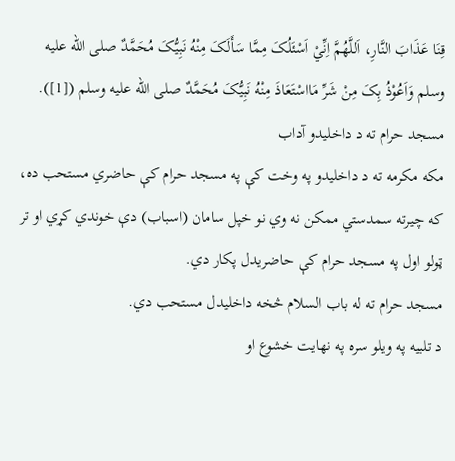قِنَا عَذَابَ النَّارِ، اَللَّهُمَّ اِنِّيْ اَسْئَلُکَ مِمَّا سَأَلَکَ مِنْهُ نَبِيُّکَ مُحَمَّدٌ صلی الله علیه وسلم وَاَعُوْذُ بِکَ مِنْ شَرِّ مَااسْتَعَاذَ مِنْهُ نَبِيُّکَ مُحَمَّدٌ صلی الله علیه وسلم ([1]).
مسجد حرام ته د داخليدو آداب
مکه مکرمه ته د داخليدو په وخت کې په مسجد حرام کې حاضري مستحب ده، که چيرته سمدستي ممکن نه وي نو خپل سامان (اسباب) دې خوندي کړي او تر ټولو اول په مسجد حرام کې حاضريدل پکار دي.
مسجد حرام ته له باب السلام څخه داخليدل مستحب دي.
د تلبيه په ويلو سره په نهايت خشوع او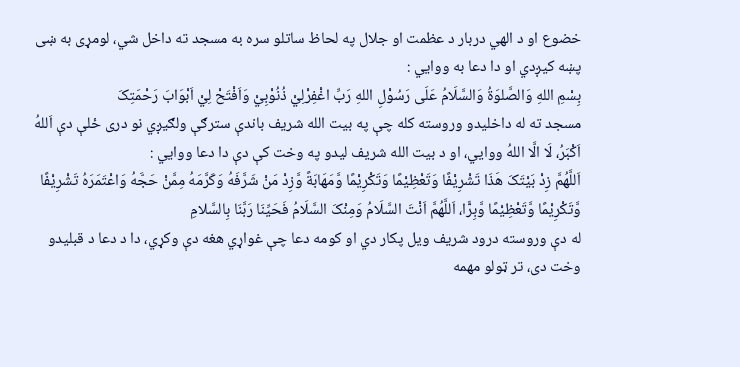خضوع او د الهي دربار د عظمت او جلال په لحاظ ساتلو سره به مسجد ته داخل شي، لومړی به ښی پښه کيږدي او دا دعا به ووايي :
بِسْمِ اللهِ وَالصَّلوَةُ وَالسَّلَامُ عَلَی رَسُوْلِ اللهِ رَبِّ اغْفِرْلِيْ ذُنُوْبِيْ وَاَفْتَحْ لِيْ اَبْوَابَ رَحْمَتِکَ
مسجد ته له داخليدو وروسته کله چې په بيت الله شريف باندې سترګې ولګيږي نو دری ځلې دې اَللهُ اَکْبَرُ، لَا الَّا اللهُ ووايي، او د بيت الله شريف ليدو په وخت کې دې دا دعا ووايي :
اَللَّهُمَّ زِدْ بَيْتَکَ هَذَا تَشْرِيْفًا وَتَعْظِيْمًا وَتَکْرِيْمًا وَّمَهَابَةً وَّزِدْ مَنْ شَرَّفَهُ وَکَرَّمَهُ مِمَّنْ حَجَّهُ وَاعْتَمَرَهُ تَشْرِيْفًا وَّتَکْرِيْمًا وَّتَعْظِيْمًا وَّبِرًّا، اَللَّهُمَّ اَنْتَ السَّلَامُ وَمِنْکَ السَّلَامُ فَحَيِّنَا رَبَّنَا بِالسَّلامِ
له دې وروسته درود شريف ويل پکار دي او کومه دعا چې غواړي هغه دې وکړي، دا د دعا د قبليدو وخت دی، تر ټولو مهمه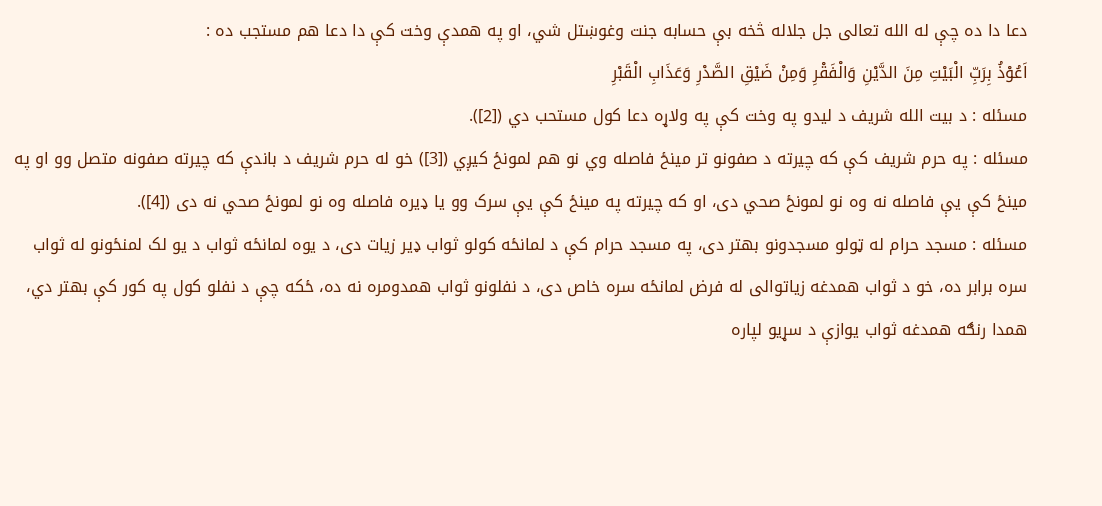دعا دا ده چې له الله تعالی جل جلاله څخه بې حسابه جنت وغوښتل شي، او په همدې وخت کې دا دعا هم مستجب ده :
اَعُوْذُ بِرَبِّ الْبَيْتِ مِنَ الدَّيْنِ وَالْفَقْرِ وَمِنْ ضَيْقِ الصَّدْرِ وَعَذَابِ الْقَبْرِ
مسئله : د بيت الله شريف د ليدو په وخت کې په ولاړه دعا کول مستحب دي ([2]).
مسئله : په حرم شريف کې که چيرته د صفونو تر مينځ فاصله وي نو هم لمونځ کيږي ([3]) خو له حرم شريف د باندې که چيرته صفونه متصل وو او په مينځ کې يې فاصله نه وه نو لمونځ صحي دی، او که چيرته په مينځ کې يې سرک وو يا ډيره فاصله وه نو لمونځ صحي نه دی ([4]).
مسئله : مسجد حرام له ټولو مسجدونو بهتر دی، په مسجد حرام کې د لمانځه کولو ثواب ډير زيات دی، د يوه لمانځه ثواب د يو لک لمنځونو له ثواب سره برابر ده، خو د ثواب همدغه زياتوالی له فرض لمانځه سره خاص دی، د نفلونو ثواب همدومره نه ده، ځکه چې د نفلو کول په کور کې بهتر دي، همدا رنګه همدغه ثواب يوازې د سړيو لپاره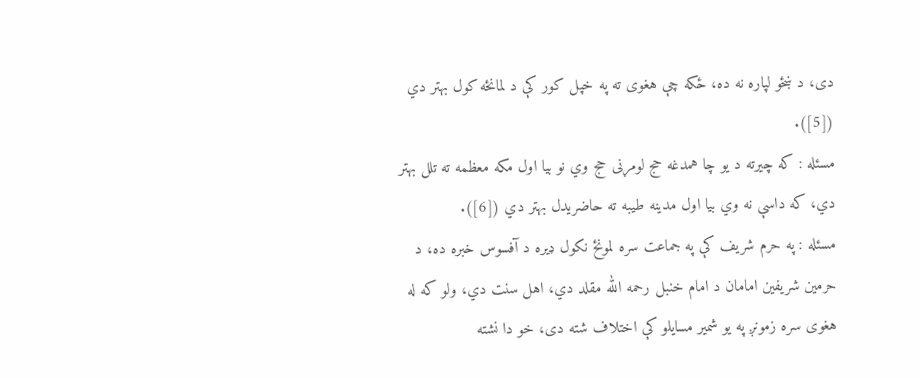دی، د ښځو لپاره نه ده، ځکه چې هغوی ته په خپل کور کې د لمانځه کول بهتر دي ([5]).
مسئله : که چيرته د يو چا همدغه حج لومړنی حج وي نو بيا اول مکه معظمه ته تلل بهتر دي، که داسې نه وي بيا اول مدينه طيبه ته حاضريدل بهتر دي ([6]).
مسئله : په حرم شريف کې په جماعت سره لمونځ نکول ډيره د آفسوس خبره ده، د حرمين شريفين امامان د امام خنبل رحمه الله مقلد دي، اهل سنت دي، ولو که له هغوی سره زمونږ په يو شمير مسايلو کې اختلاف شته دی، خو دا نشته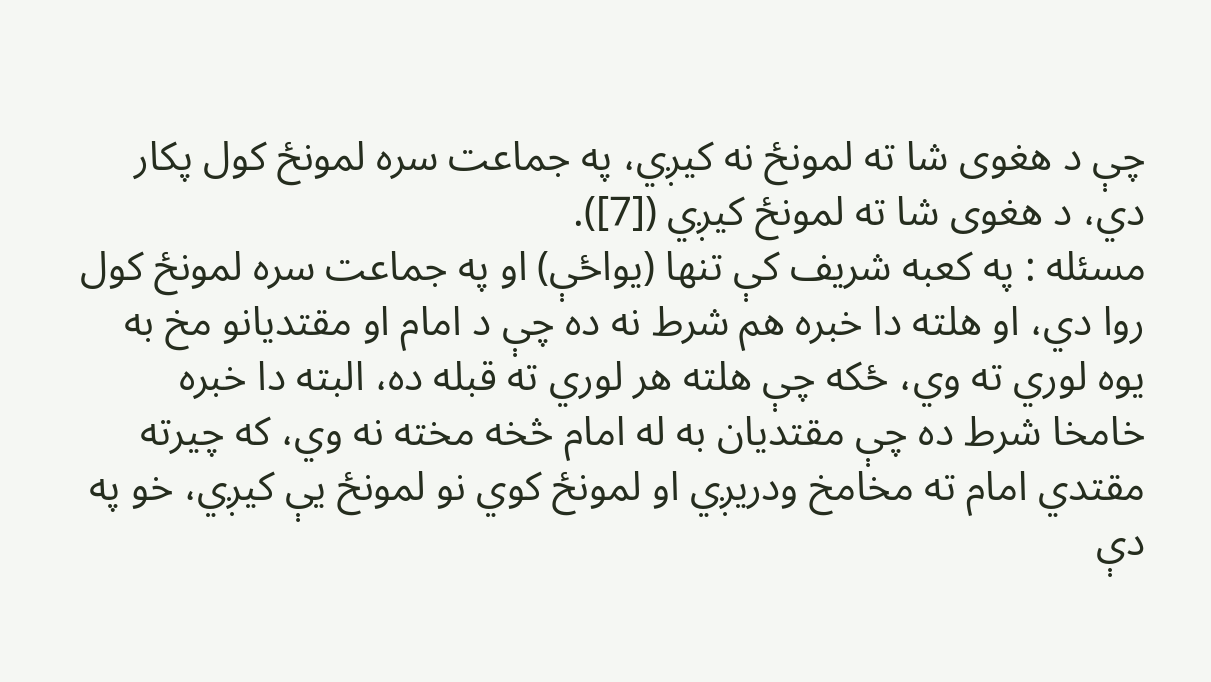چې د هغوی شا ته لمونځ نه کيږي، په جماعت سره لمونځ کول پکار دي، د هغوی شا ته لمونځ کيږي ([7]).
مسئله : په کعبه شريف کې تنها (يواځې) او په جماعت سره لمونځ کول روا دي، او هلته دا خبره هم شرط نه ده چې د امام او مقتديانو مخ به يوه لوري ته وي، ځکه چې هلته هر لوري ته قبله ده، البته دا خبره خامخا شرط ده چې مقتديان به له امام څخه مخته نه وي، که چيرته مقتدي امام ته مخامخ ودريږي او لمونځ کوي نو لمونځ يې کيږي، خو په دې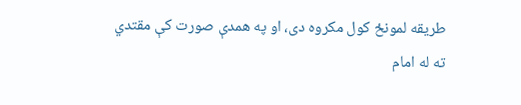طريقه لمونځ کول مکروه دی، او په همدې صورت کې مقتدي ته له امام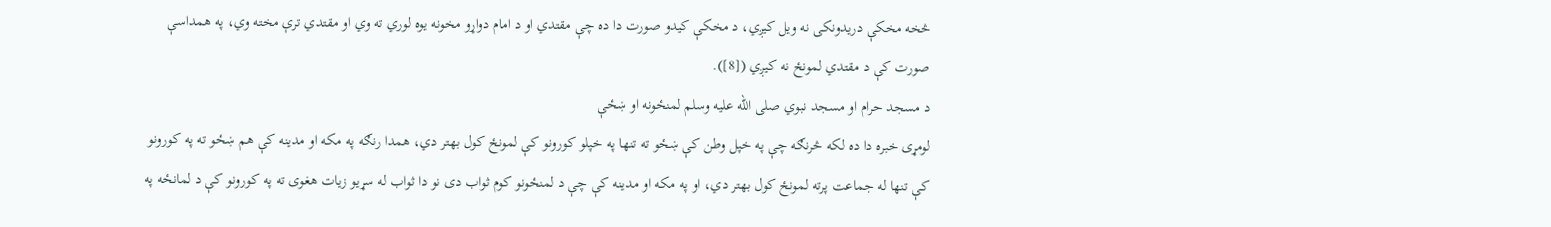څخه مخکې دريدونکی نه ويل کيږي، د مخکې کيدو صورت دا ده چې مقتدي او د امام دواړو مخونه يوه لوري ته وي او مقتدي ترې مخته وي، په همداسې صورت کې د مقتدي لمونځ نه کيږي ([8]).
د مسجد حرام او مسجد نبوي صلی الله علیه وسلم لمنځونه او ښځې
لومړی خبره دا ده لکه څرنګه چې په خپل وطن کې ښځو ته تنها په خپلو کورونو کې لمونځ کول بهتر دي، همدا رنګه په مکه او مدينه کې هم ښځو ته په کورونو کې تنها له جماعت پرته لمونځ کول بهتر دي، او په مکه او مدينه کې چې د لمنځونو کوم ثواب دی نو دا ثواب له سړيو زيات هغوی ته په کورونو کې د لمانځه په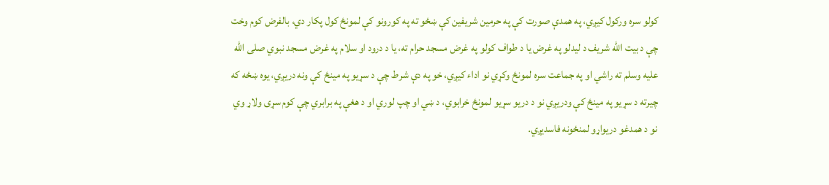کولو سره ورکول کيږي، په همدې صورت کې په حرمين شريفين کې ښځو ته په کورونو کې لمونځ کول پکار دي، بالفرض کوم وخت چې د بيت الله شريف د ليدلو په غرض يا د طواف کولو په غرض مسجد حرام ته، يا د درود او سلام په غرض مسجد نبوي صلی الله علیه وسلم ته راشي او په جماعت سره لمونځ وکړي نو اداء کيږي، خو په دې شرط چې د سړيو په مينځ کې ونه دريږي، يوه ښځه که چيرته د سړيو په مينځ کې ودريږي نو د دريو سړيو لمونځ خرابوي، د ښي او چپ لوري او د هغې په برابري چې کوم سړی ولاړ وي نو د همدغو دريواړو لمنځونه فاسديږي.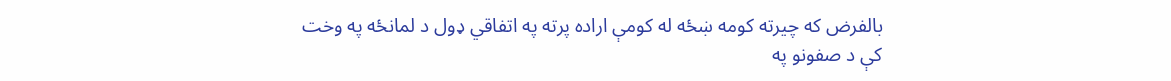بالفرض که چيرته کومه ښځه له کومې اراده پرته په اتفاقي ډول د لمانځه په وخت کې د صفونو په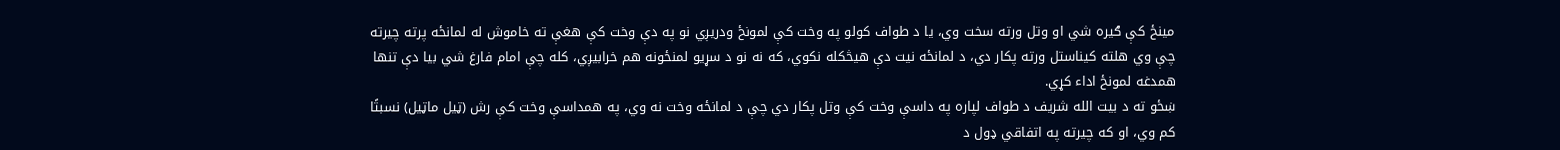مينځ کې ګيره شي او وتل ورته سخت وي، يا د طواف کولو په وخت کې لمونځ ودريږي نو په دې وخت کې هغې ته خاموش له لمانځه پرته چيرته چې وي هلته کيناستل ورته پکار دي، د لمانځه نيت دې هيڅکله نکوي، که نه نو د سړيو لمنځونه هم خرابيږي، کله چې امام فارغ شي بيا دې تنها همدغه لمونځ اداء کړي.
ښځو ته د بيت الله شريف د طواف لپاره په داسې وخت کې وتل پکار دي چې د لمانځه وخت نه وي، په همداسې وخت کې رش (ټيل ماټيل) نسبتًا کم وي، او که چيرته په اتفاقي ډول د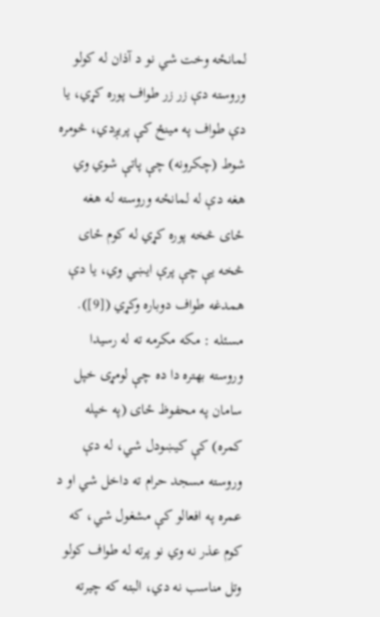لمانځه وخت شي نو د آذان له کولو وروسته دې زر زر طواف پوره کړي، يا دې طواف په مينځ کې پريږدي، څومره شوط (چکرونه) چې پاتې شوي وي هغه دې له لمانځه وروسته له هغه ځای څخه پوره کړي له کوم ځای څخه يې چې پرې ايښي وي، يا دې همدغه طواف دوباره وکړي ([9]).
مسئله : مکه مکرمه ته له رسيدا وروسته بهتره دا ده چې لومړی خپل سامان په محفوظ ځای (په خپله کمره) کې کيښودل شي، له دې وروسته مسجد حرام ته داخل شي او د عمره په افعالو کې مشغول شي، که کوم عذر نه وي نو پرته له طواف کولو وتل مناسب نه دي، البته که چيرته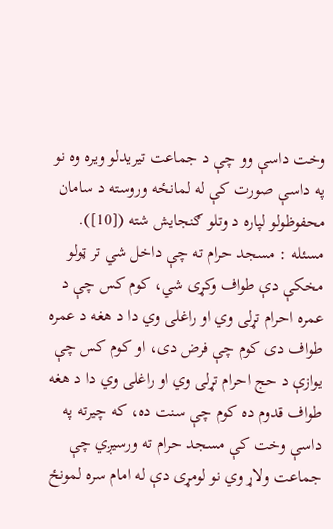وخت داسې وو چې د جماعت تيريدلو ويره وه نو په داسې صورت کې له لمانځه وروسته د سامان محفوظولو لپاره د وتلو ګنجايش شته ([10]).
مسئله : مسجد حرام ته چې داخل شي تر ټولو مخکې دې طواف وکړی شي، کوم کس چې د عمره احرام تړلی وي او راغلی وي دا د هغه د عمره طواف دی کوم چې فرض دی، او کوم کس چې يوازې د حج احرام تړلی وي او راغلی وي دا د هغه طواف قدوم ده کوم چې سنت ده، که چيرته په داسې وخت کې مسجد حرام ته ورسيږي چې جماعت ولاړ وي نو لومړی دې له امام سره لمونځ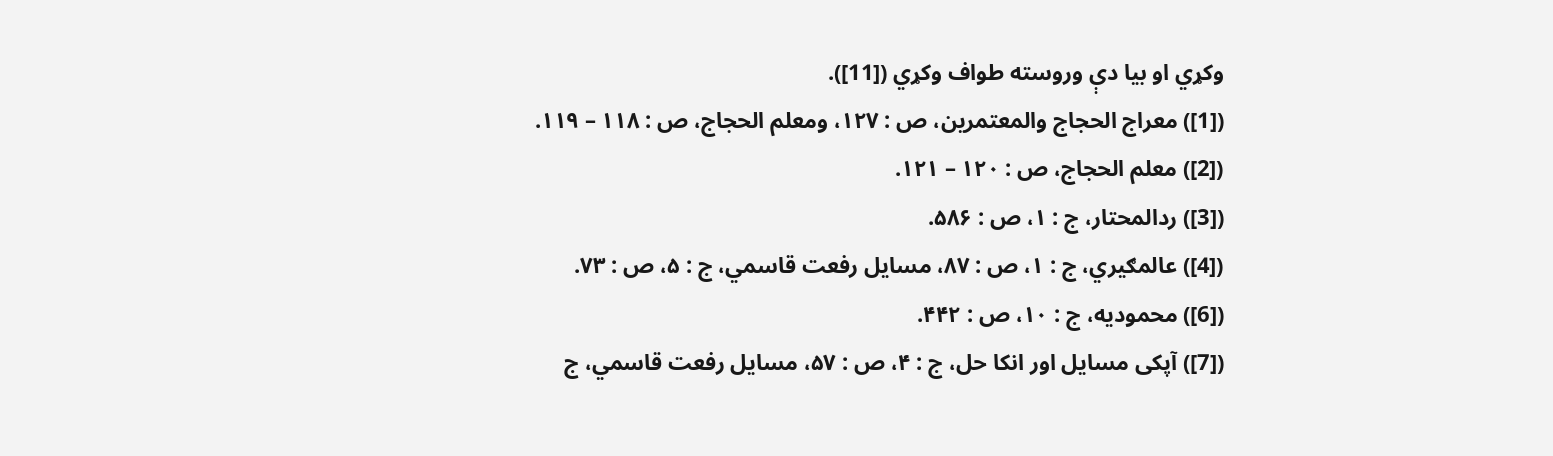وکړي او بيا دې وروسته طواف وکړي ([11]).
([1]) معراج الحجاج والمعتمرين، ص : ۱۲۷، ومعلم الحجاج، ص : ۱۱۸ – ۱۱۹.
([2]) معلم الحجاج، ص : ۱۲۰ – ۱۲۱.
([3]) ردالمحتار، ج : ۱، ص : ۵۸۶.
([4]) عالمګيري، ج : ۱، ص : ۸۷، مسايل رفعت قاسمي، ج : ۵، ص : ۷۳.
([6]) محموديه، ج : ۱۰، ص : ۴۴۲.
([7]) آپکی مسايل اور انکا حل، ج : ۴، ص : ۵۷، مسايل رفعت قاسمي، ج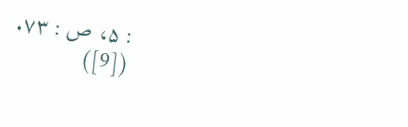: ۵، ص : ۷۳.
([9])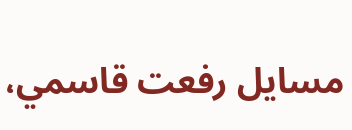مسايل رفعت قاسمي،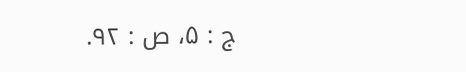ج : ۵، ص : ۹۲.